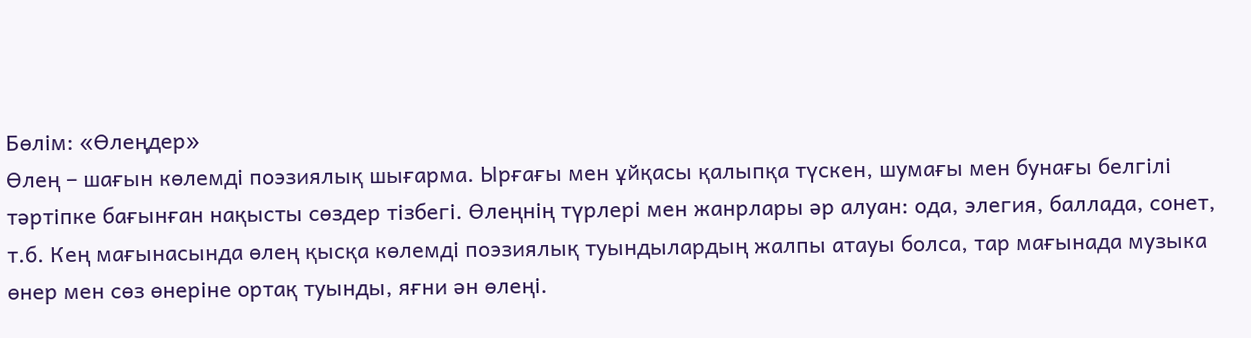Бөлім: «Өлеңдер»
Өлең – шағын көлемді поэзиялық шығарма. Ырғағы мен ұйқасы қалыпқа түскен, шумағы мен бунағы белгілі тәртіпке бағынған нақысты сөздер тізбегі. Өлеңнің түрлері мен жанрлары әр алуан: ода, элегия, баллада, сонет, т.б. Кең мағынасында өлең қысқа көлемді поэзиялық туындылардың жалпы атауы болса, тар мағынада музыка өнер мен сөз өнеріне ортақ туынды, яғни ән өлеңі.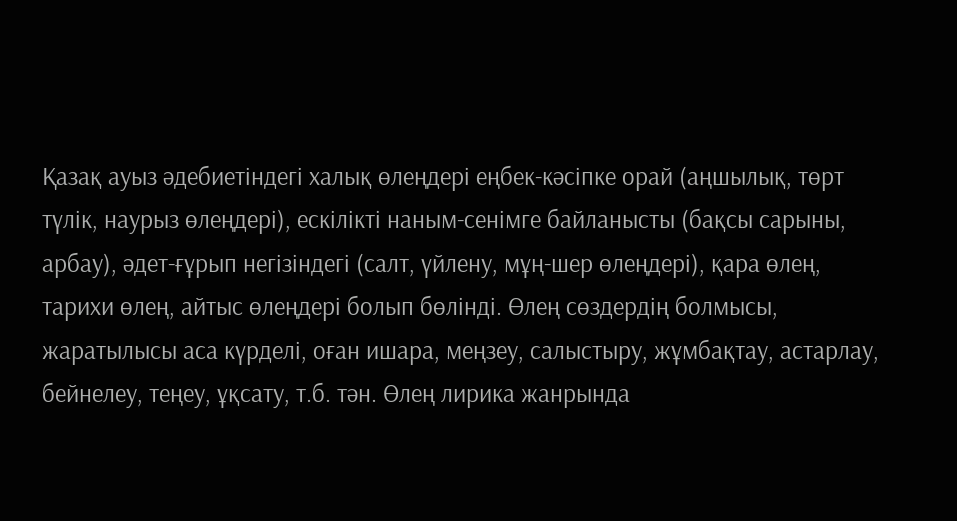Қазақ ауыз әдебиетіндегі халық өлеңдері еңбек-кәсіпке орай (аңшылық, төрт түлік, наурыз өлеңдері), ескілікті наным-сенімге байланысты (бақсы сарыны, арбау), әдет-ғұрып негізіндегі (салт, үйлену, мұң-шер өлеңдері), қара өлең, тарихи өлең, айтыс өлеңдері болып бөлінді. Өлең сөздердің болмысы, жаратылысы аса күрделі, оған ишара, меңзеу, салыстыру, жұмбақтау, астарлау, бейнелеу, теңеу, ұқсату, т.б. тән. Өлең лирика жанрында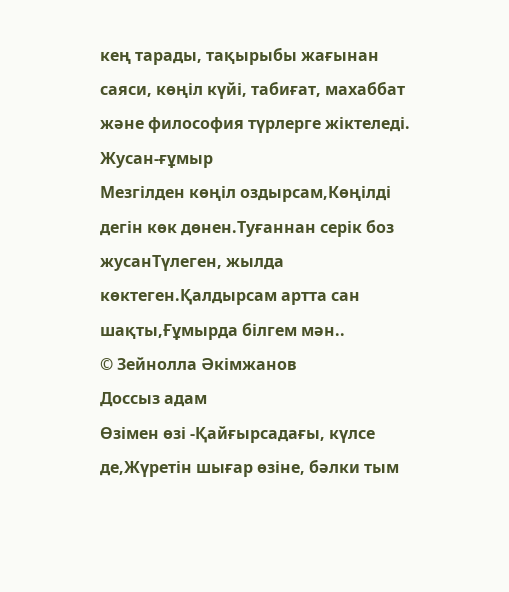кең тарады, тақырыбы жағынан саяси, көңіл күйі, табиғат, махаббат және философия түрлерге жіктеледі.
Жусан-ғұмыр
Мезгілден көңіл оздырсам,Көңілді дегін көк дөнен.Туғаннан серік боз жусанТүлеген, жылда көктеген.Қалдырсам артта сан шақты,Ғұмырда білгем мән..
© Зейнолла Әкімжанов
Доссыз адам
Өзімен өзі -Қайғырсадағы, күлсе де,Жүретін шығар өзіне, бәлки тым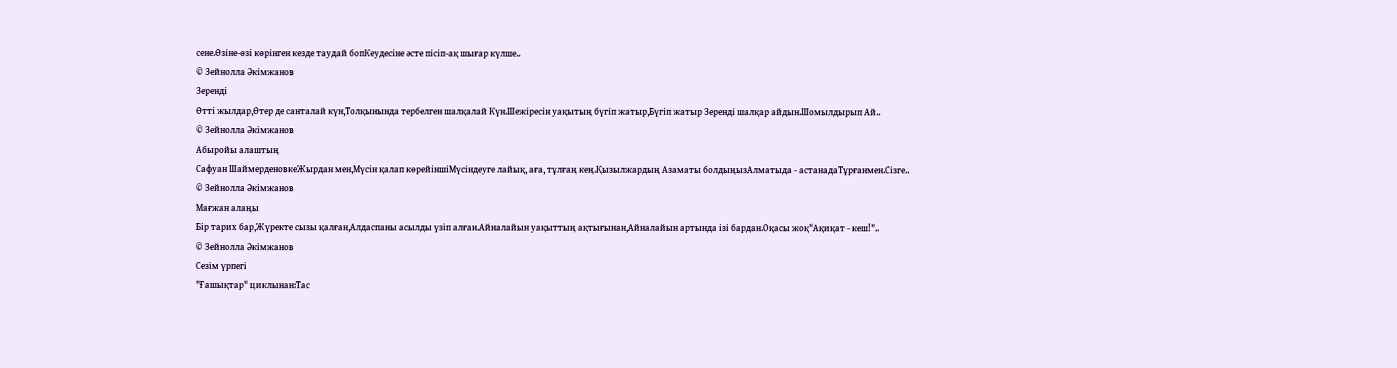сене.Өзіне-өзі көрінген кезде таудай бопКеудесіне әсте пісіп-ақ шығар күлше..
© Зейнолла Әкімжанов
Зеренді
Өтті жылдар,Өтер де санталай күн,Толқынында тербелген шалқалай Күн.Шежіресін уақытың бүгіп жатыр,Бүгіп жатыр Зеренді шалқар айдын.Шомылдырып Ай..
© Зейнолла Әкімжанов
Абыройы алаштың
Сафуан ШаймерденовкеЖырдан мен,Мүсін қалап көрейіншіМүсіндеуге лайық, аға, тұлғаң кең.Қызылжардың Азаматы болдыңызАлматыда - астанадаТұрғанмен.Сізге..
© Зейнолла Әкімжанов
Мағжан алаңы
Бір тарих бар,Жүректе сызы қалған,Алдаспаны асылды үзіп алған.Айналайын уақыттың ақтығынан,Айналайын артында ізі бардан.Оқасы жоқ"Ақиқат - кеш!"..
© Зейнолла Әкімжанов
Сезім үрпегі
"Ғашықтар" циклынан:Тас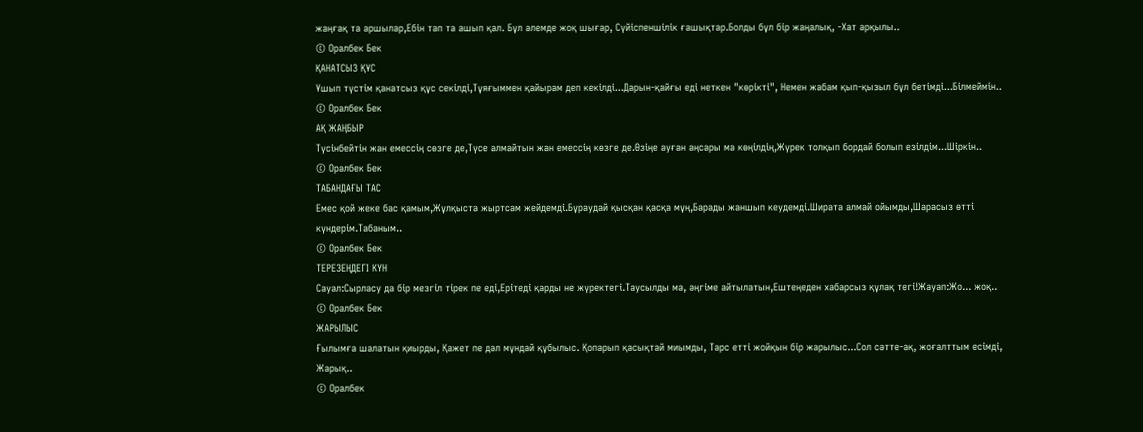жаңғақ та аршылар,Ебін тап та ашып қал. Бұл әлемде жоқ шығар, Сүйіспеншілік ғашықтар.Болды бұл бір жаңалық, -Хат арқылы..
© Оралбек Бек
ҚАНАТСЫЗ ҚҰС
Ұшып түстім қанатсыз құс секілді,Тұяғыммен қайырам деп кекілді...Дарын-қайғы еді неткен "көрікті", Немен жабам қып-қызыл бұл бетімді...Білмеймін..
© Оралбек Бек
АҚ ЖАҢБЫР
Түсінбейтін жан емессің сөзге де,Түсе алмайтын жан емессің көзге де.Өзіңе ауған аңсары ма көңілдің,Жүрек толқып бордай болып езілдім...Шіркін..
© Оралбек Бек
ТАБАНДАҒЫ ТАС
Емес қой жеке бас қамым,Жұлқыста жыртсам жейдемді.Бұраудай қысқан қасқа мұң,Барады жаншып кеудемді.Ширата алмай ойымды,Шарасыз өтті күндерім.Табаным..
© Оралбек Бек
ТЕРЕЗЕҢДЕГІ КҮН
Сауал:Сырласу да бір мезгіл тірек пе еді,Ерітеді қарды не жүректегі.Таусылды ма, әңгіме айтылатын,Ештеңеден хабарсыз құлақ тегі!Жауап:Жо... жоқ..
© Оралбек Бек
ЖАРЫЛЫС
Ғылымға шалатын қиырды, Қажет пе дәл мұндай құбылыс. Қопарып қасықтай миымды, Тарс етті жойқын бір жарылыс...Сол сәтте-ақ, жоғалттым есімді, Жарық..
© Оралбек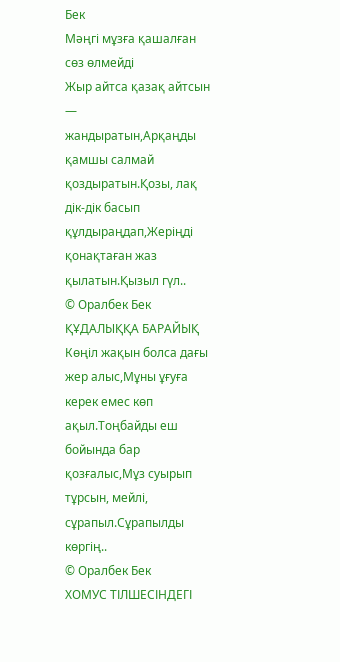Бек
Мәңгі мұзға қашалған сөз өлмейді
Жыр айтса қазақ айтсын — жандыратын,Арқаңды қамшы салмай қоздыратын.Қозы, лақ дік-дік басып құлдыраңдап,Жеріңді қонақтаған жаз қылатын.Қызыл гүл..
© Оралбек Бек
ҚҰДАЛЫҚҚА БАРАЙЫҚ
Көңіл жақын болса дағы жер алыс,Мұны ұғуға керек емес көп ақыл.Тоңбайды еш бойында бар қозғалыс,Мұз суырып тұрсын, мейлі, сұрапыл.Сұрапылды көргің..
© Оралбек Бек
ХОМУС ТІЛШЕСІНДЕГІ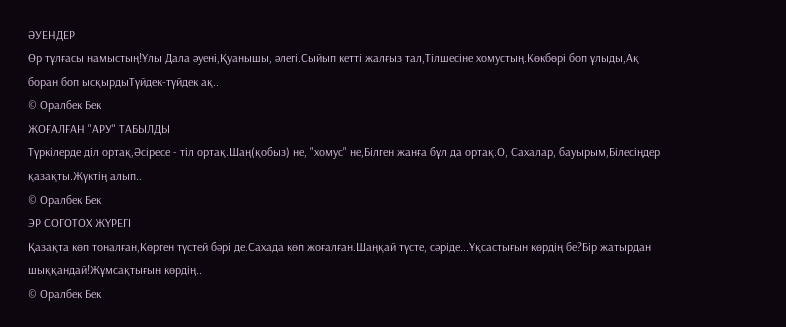ӘУЕНДЕР
Өр тұлғасы намыстың!Ұлы Дала әуені,Қуанышы, әлегі.Сыйып кетті жалғыз тал,Тілшесіне хомустың.Көкбөрі боп ұлыды,Ақ боран боп ысқырдыТүйдек-түйдек ақ..
© Оралбек Бек
ЖОҒАЛҒАН "АРУ" ТАБЫЛДЫ
Түркілерде діл ортақ,Әсіресе - тіл ортақ.Шаң(қобыз) не, "хомус" не,Білген жанға бұл да ортақ.О, Сахалар, бауырым,Білесіңдер қазақты.Жүктің алып..
© Оралбек Бек
ЭР СОГОТОХ ЖҮРЕГІ
Қазақта көп тоналған,Көрген түстей бәрі де.Сахада көп жоғалған.Шаңқай түсте, сәріде...Ұқсастығын көрдің бе?Бір жатырдан шыққандай!Жұмсақтығын көрдің..
© Оралбек Бек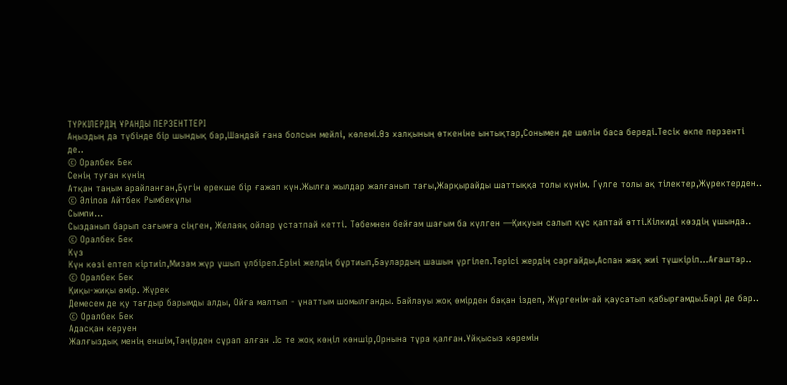ТҮРКІЛЕРДІҢ ҰРАНДЫ ПЕРЗЕНТТЕРІ
Аңыздың да түбінде бір шындық бар,Шаңдай ғана болсын мейлі, көлемі.Өз халқының өткеніне ынтықтар,Сонымен де шөлін баса береді.Тесік өкпе перзенті де..
© Оралбек Бек
Сенің туған күнің
Атқан таңым арайланған,Бүгін ерекше бір ғажап күн.Жылға жылдар жалғанып тағы,Жарқырайды шаттыққа толы күнім. Гүлге толы ақ тілектер,Жүректерден..
© Әліпов Айтбек Рымбекұлы
Сымпи...
Сызданып барып сағымға сіңген, Желаяқ ойлар ұстатпай кетті. Төбемнен бейғам шағым ба күлген —Қиқуын салып құс қаптай өтті.Кілкиді көздің ұшында..
© Оралбек Бек
Күз
Күн көзі ептеп кіртиіп,Мизам жүр ұшып үлбіреп.Еріні желдің бұртиып,Баулардың шашын үргілеп.Терісі жердің сарғайды,Аспан жақ жиі түшкіріп...Ағаштар..
© Оралбек Бек
Қиқы-жиқы өмір. Жүрек
Демесем де қу тағдыр барымды алды, Ойға малтып - ұнаттым шомылғанды. Байлауы жоқ өмірден бақан іздеп, Жүргенім-ай қаусатып қабырғамды.Бәрі де бар..
© Оралбек Бек
Адасқан керуен
Жалғыздық менің еншім,Тәңірден сұрап алған .Іс те жоқ көңіл көншір,Орнына тұра қалған.Ұйқысыз көремін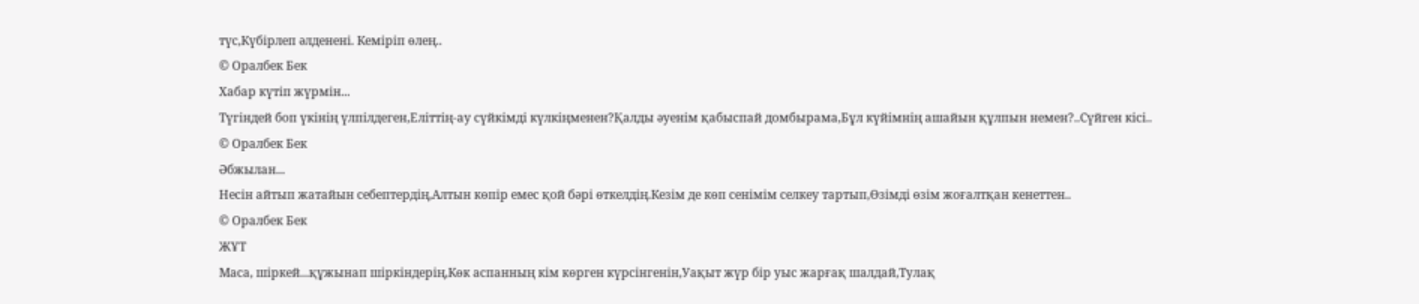түс,Күбірлеп әлденені. Кеміріп өлең..
© Оралбек Бек
Хабар күтіп жүрмін...
Түгіндей боп үкінің үлпілдеген,Еліттің-ау сүйкімді күлкіңменен?Қалды әуенім қабыспай домбырама,Бұл күйімнің ашайын құлпын немен?..Сүйген кісі..
© Оралбек Бек
Әбжылан...
Несін айтып жатайын себептердің,Алтын көпір емес қой бәрі өткелдің.Кезім де көп сенімім селкеу тартып,Өзімді өзім жоғалтқан кенеттен..
© Оралбек Бек
ЖҰТ
Маса, шіркей...құжынап шіркіндерің,Көк аспанның кім көрген күрсінгенін,Уақыт жүр бір уыс жарғақ шалдай,Тулақ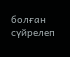болған сүйрелеп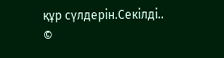құр сүлдерін.Секілді..
©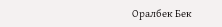Оралбек Бек